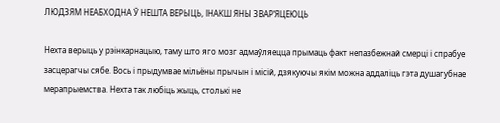ЛЮДЗЯМ НЕАБХОДНА Ў НЕШТА ВЕРЫЦЬ, ІНАКШ ЯНЫ ЗВАР’ЯЦЕЮЦЬ

Нехта верыць у рэінкарнацыю, таму што яго мозг адмаўляецца прымаць факт непазбежнай смерці і спрабуе засцерагчы сябе. Вось і прыдумвае мільёны прычын і місій, дзякуючы якім можна аддаліць гэта душагубнае мерапрыемства. Нехта так любіць жыць, столькі не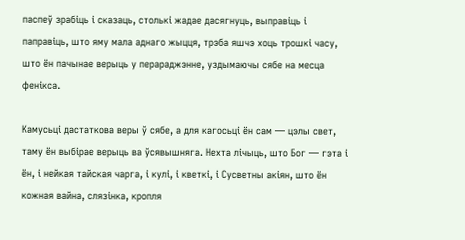паспеў зрабіць і сказаць, столькі жадае дасягнуць, выправіць і паправіць, што яму мала аднаго жыцця, трэба яшчэ хоць трошкі часу, што ён пачынае верыць у перараджэнне, уздымаючы сябе на месца фенікса.

Камусьці дастаткова веры ў сябе, а для кагосьці ён сам — цэлы свет, таму ён выбірае верыць ва ўсявышняга. Нехта лічыць, што Бог — гэта і ён, і нейкая тайская чарга, і кулі, і кветкі, і Сусветны акіян, што ён кожная вайна, слязінка, кропля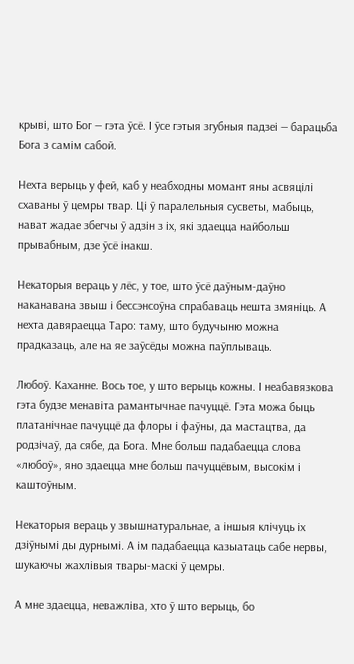крыві, што Бог — гэта ўсё. І ўсе гэтыя згубныя падзеі — барацьба Бога з самім сабой.

Нехта верыць у фей, каб у неабходны момант яны асвяцілі схаваны ў цемры твар. Ці ў паралельныя сусветы, мабыць, нават жадае збегчы ў адзін з іх, які здаецца найбольш прывабным, дзе ўсё інакш.

Некаторыя вераць у лёс, у тое, што ўсё даўным-даўно наканавана звыш і бессэнсоўна спрабаваць нешта змяніць. А нехта давяраецца Таро: таму, што будучыню можна прадказаць, але на яе заўсёды можна паўплываць.

Любоў. Каханне. Вось тое, у што верыць кожны. І неабавязкова гэта будзе менавіта рамантычнае пачуццё. Гэта можа быць платанічнае пачуццё да флоры і фаўны, да мастацтва, да родзічаў, да сябе, да Бога. Мне больш падабаецца слова «любоў», яно здаецца мне больш пачуццёвым, высокім і каштоўным.

Некаторыя вераць у звышнатуральнае, а іншыя клічуць іх дзіўнымі ды дурнымі. А ім падабаецца казыатаць сабе нервы, шукаючы жахлівыя твары-маскі ў цемры.

А мне здаецца, неважліва, хто ў што верыць, бо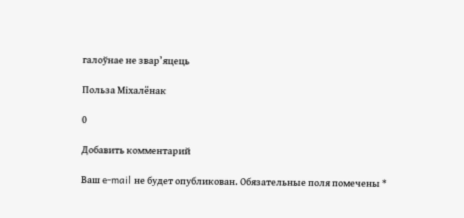галоўнае не звар’яцець

Польза Міхалёнак

0

Добавить комментарий

Ваш e-mail не будет опубликован. Обязательные поля помечены *